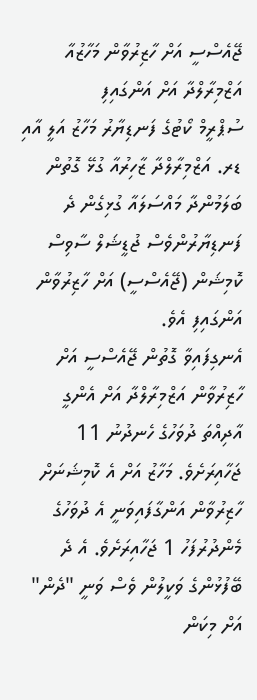ޖޭއެސްސީ އަށް ހާޒިރުވާން މަހާޒުއާ އަޒްމިރާލްދާ އަށް އަންގައިފި
ސުޕްރީމް ކޯޓުގެ ފަނޑިޔާރު މަހާޒު އަލީ އާއި ޑރ. އަޒްމިރާލްދާ ޒާހިރުއާ ގުޅޭ ގޮތުން ބަލަމުންދާ މައްސަލައާ ގުޅިގެން ދެ ފަނޑިޔާރުންވެސް ޖުޑީޝަލް ސާވިސް ކޮމިޝަން (ޖޭއެސްސީ) އަށް ހާޒިރުވާން އަންގައިފި އެވެ.
އެނގިފައިވާ ގޮތުން ޖޭއެސްސީ އަށް ހާޒިރުވާން އަޒްމިރާލްދާ އަށް އެންގީ އާދިއްތަ ދުވަހުގެ ހެނދުނު 11 ޖަހާއިރަށެވެ. މަހާޒު އަށް އެ ކޮމިޝަނަށް ހާޒިރުވާން އަންގާފައިވަނީ އެ ދުވަހުގެ މެންދުރުފަހު 1 ޖަހާއިރަށެވެ. އެ ދެ ބޭފުޅުންގެ ވަކީލުން ވެސް ވަނީ "ދެން" އަށް މިކަން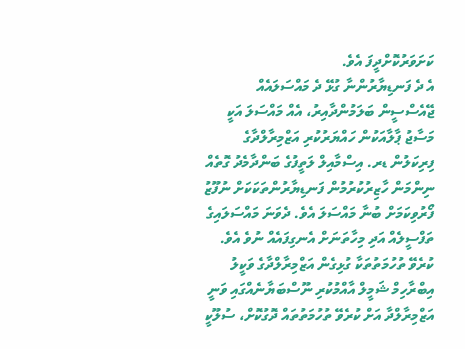ކަށަވަރުކޮށްދީފަ އެވެ.
އެ ދެ ފަނޑިޔާރުންނާ ގުޅޭ ދެ މައްސަލައެއް ޖޭއެސްސީން ބަލަމުންދާއިރު، އެއް މައްސަލަ އަކީ މަސާޖު ޕާލާއަކުން ހައްޔަރުކުރި އަޒްމިރާލްދާގެ ފިރިކަލުން ޑރ. އިސްމާއިލް ލަތީފުގެ ބަންދާމެދު ގޮތެއް ނިންމަން ހާޒިރުކުރުމުން ފަނޑިޔާރުންތަކަކަށް ނުފޫޒު ފޯރުވިކަމަށް ބުނާ މައްސަލަ އެވެ. ދެވަނަ މައްސަލައިގެ ތަފްސީލެއް އަދި މިހާތަނަށް އެނގިފައެއް ނުވެ އެވެ.
ކުރެވޭ ތުހުމަތުތަކާ ގުޅިގެން އަޒްމިރާލްދާގެ ވަކީލު އިބްރާހިމް ޝަމީލް އާއްމުކުރި ނޫސްބަޔާނެއްގައި ވަނީ އަޒްމިރާލްދާ އަށް ކުރެވޭ ތުހުމަތުތައް ދޮގުކޮށް، ސުލޫކީ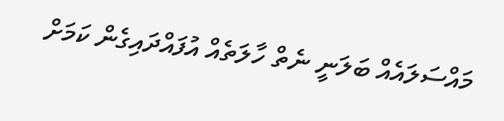މައްސަލައެއް ބަލަނީ ނެތް ހާލަތެއް އުފައްދައިގެން ކަމަށް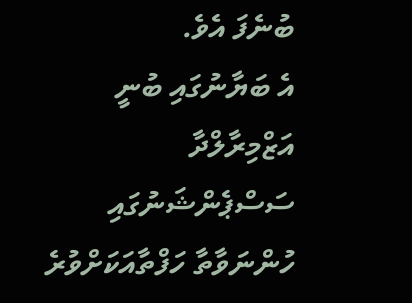ބުނެފަ އެވެ.
އެ ބަޔާނުގައި ބުނީ އަޒްމިރާލްދާ ސަސްޕެންޝަނުގައި ހުންނަވާތާ ހަފްތާއަކަށްވުރެ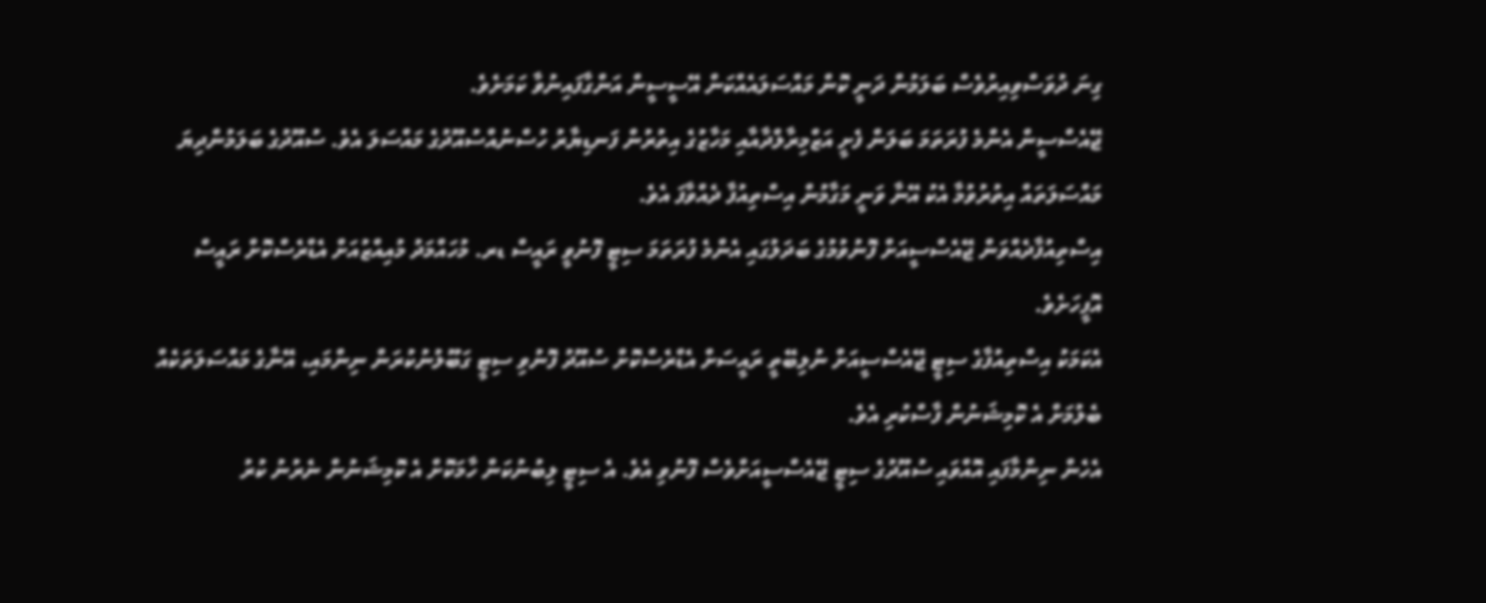ގިނަ ދުވަސްވިއިރުވެސް ބަލަމުން ދަނީ ކޮން މައްސަލައެއްކަން އޭސީސީން އަންގާފައިނުވާ ކަމަށެވެ.
ޖޭއެސްސީން އެންމެ ފުރަތަމަ ބަލަން ފެށީ އަޒްމިރާލްދާއާއި މަހާޒުގެ އިތުރުން ފަނޑިޔާރު ހުސްނުއްސުއޫދުގެ މައްސަލަ އެވެ. ސުއޫދުގެ ބަލަމުންދިޔަ މައްސަލަތައް އިތުރުވުމާ އެކު އޭނާ ވަނީ މަގާމުން އިސްތިއުފާ ދެއްވާފަ އެވެ.
އިސްތިއުފާދެއްވަން ޖޭއެސްސީއަށް ފޮނުވުމުގެ ބަދަލުގައި އެންމެ ފުރަތަމަ ސިޓީ ފޮނުވީ ރައީސް ޑރ. މުހައްމަދު މުއިއްޒުއަށް އެޑްރެސްކޮށް ރައީސް އޮފީހަށެވެ.
އެކަމަކު އިސްތިއުފާގެ ސިޓީ ޖޭއެސްސީއަށް ނުލިބޭތީ ރައީސަށް އެޑްރެސްކޮށް ސުއޫދު ފޮނުވި ސިޓީ ގަބޫލުނުކުރަން ނިންމައި، އޭނާގެ މައްސަލަތަކެއް ބެލުމަށް އެ ކޮމިޝަނުން ފާސްކުރި އެވެ.
އެހެން ނިންމާފައި އޮއްވައި ސުއޫދުގެ ސިޓީ ޖޭއެސްސީއަށްވެސް ފޮނުވި އެވެ. އެ ސިޓީ ލިބުނުކަން ހާމަކޮށް އެ ކޮމިޝަނުން ނެރުނު ކުރު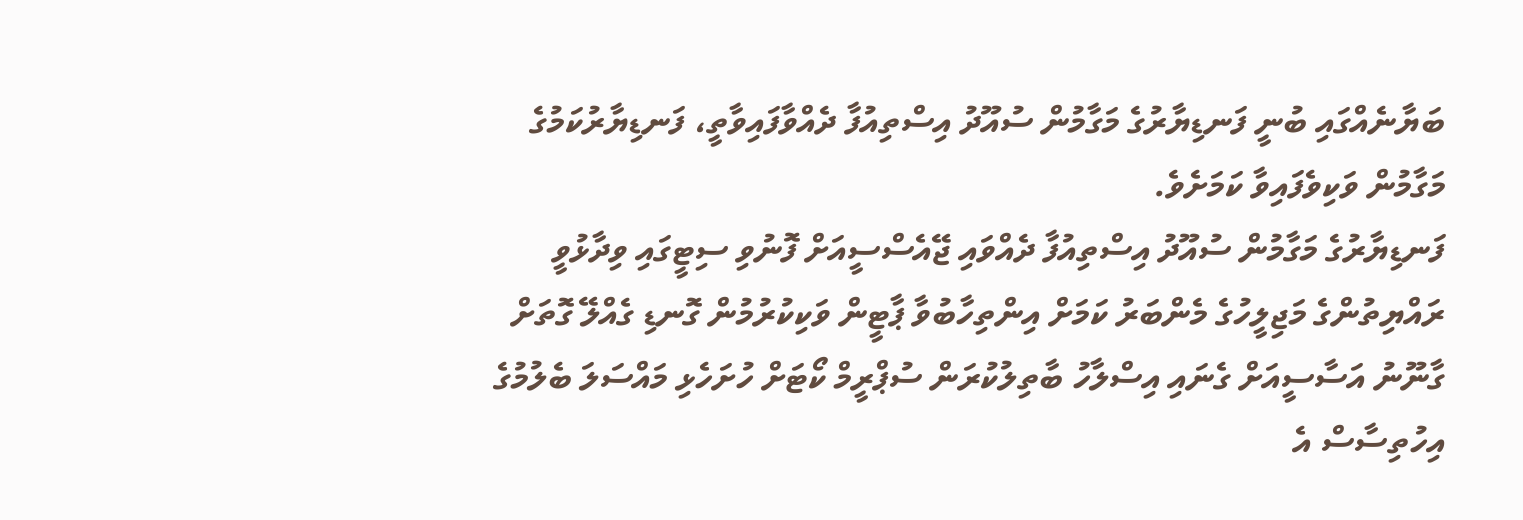ބަޔާނެއްގައި ބުނީ ފަނޑިޔާރުގެ މަގާމުން ސުއޫދު އިސްތިއުފާ ދެއްވާފައިވާތީ، ފަނޑިޔާރުކަމުގެ މަގާމުން ވަކިވެފައިވާ ކަމަށެވެ.
ފަނޑިޔާރުގެ މަގާމުން ސުއޫދު އިސްތިއުފާ ދެއްވައި ޖޭއެސްސީއަށް ފޮނުވި ސިޓީގައި ވިދާޅުވީ ރައްޔިތުންގެ މަޖިލީހުގެ މެންބަރު ކަމަށް އިންތިހާބުވާ ޕާޓީން ވަކިކުރުމުން ގޮނޑި ގެއްލޭ ގޮތަށް ގާނޫނު އަސާސީއަށް ގެނައި އިސްލާހު ބާތިލުކުރަން ސުޕްރީމް ކޯޓަށް ހުށަހެޅި މައްސަލަ ބެލުމުގެ އިހުތިސާސް އެ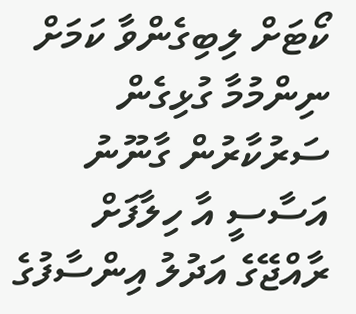ކޯޓަށް ލިބިގެންވާ ކަމަށް ނިންމުމާ ގުޅިގެން ސަރުކާރުން ގާނޫނު އަސާސީ އާ ހިލާފަށް ރާއްޖޭގެ އަދުލު އިންސާފުގެ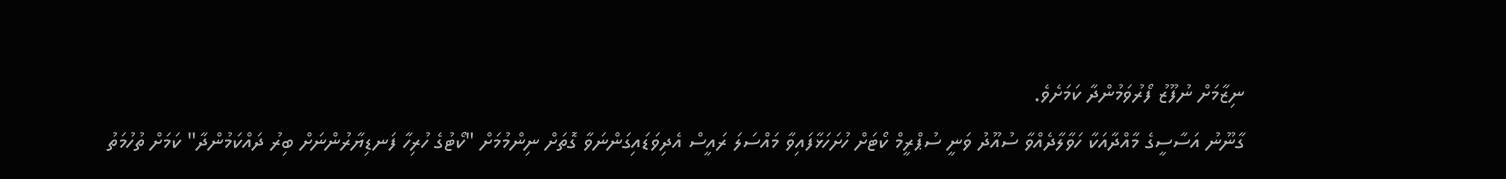ނިޒާމަށް ނުފޫޒު ފޯރުވަމުންދާ ކަމަށެވެ.
ގާނޫނު އަސާސީގެ މާއްދާއަކާ ހަވާލާދެއްވާ ސުއޫދު ވަނީ ސުޕްރީމް ކޯޓަށް ހުށަހަޅާފައިވާ މައްސަލަ ރައީސް އެދިވަޑައިގަންނަވާ ގޮތަށް ނިންމުމަށް "ކޯޓުގެ ހުރިހާ ފަނޑިޔާރުންނަށް ބިރު ދައްކަމުންދާ" ކަމަށް ތުހުމަތު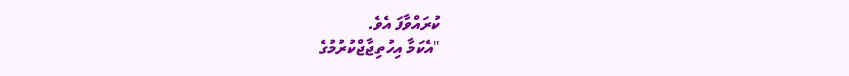ކުރައްވާފަ އެވެ.
"އެކަމާ އިހުތިޖާޖްކުރުމުގެ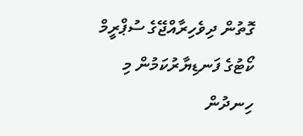ގޮތުން ދިވެހިރާއްޖޭގެ ސުޕްރީމް ކޯޓުގެ ފަނޑިޔާރުކަމުން މި ހިނދުން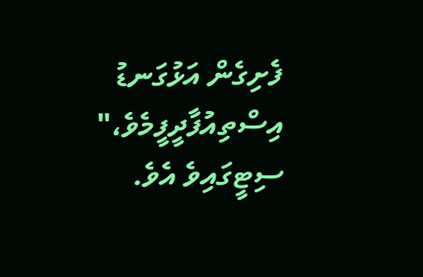ފެށިގެން އަޅުގަނޑު އިސްތިއުފާދީފީމެވެ،" ސިޓީގައިވެ އެވެ.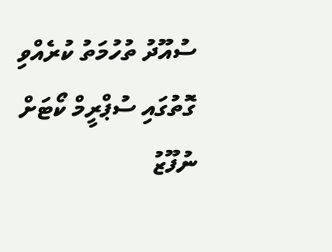ސުއޫދު ތުހުމަތު ކުރެއްވި ގޮތުގައި ސުޕްރީމް ކޯޓަށް ނުފޫޒު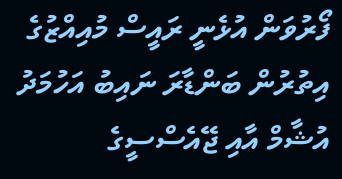ފޯރުވަން އުޅެނީ ރައީސް މުއިއްޒުގެ އިތުރުން ބަންޑާރަ ނައިބު އަހުމަދު އުޝާމް އާއި ޖޭއެސްސީގެ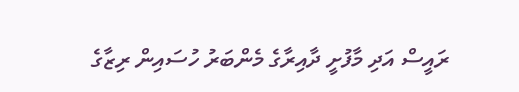ރައީސް އަދި މާފުށީ ދާއިރާގެ މެންބަރު ހުސައިން ރިޒާގެ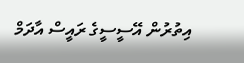އިތުރުން އޭސީސީގެ ރައީސް އާދަމް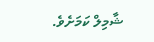ޝާމިލް ކަމަށެވެ.